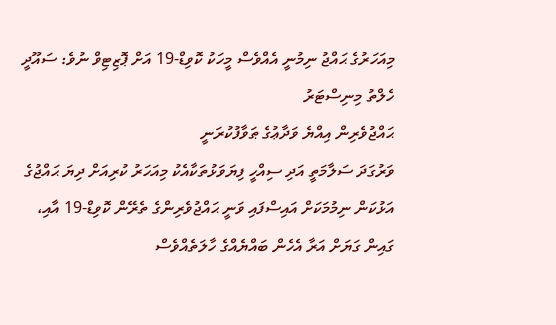މިއަހަރުގެ ޙައްޖު ނިމުނީ އެއްވެސް މީހަކު ކޮވިޑް-19 އަށް ޕޮޒިޓިވް ނުވެ: ސައޫދީ ހެލްތު މިނިސްޓަރު
ޙައްޖުވެރިން އިއްޔެ ވަދާޢުގެ ޠަވާފުކުރަނީ
ވަރުގަދަ ސަލާމަތީ އަދި ސިއްހީ ފިޔަވަޅުތަކާއެކު މިއަހަރު ކުރިއަށް ދިޔަ ޙައްޖުގެ އަޅުކަން ނިމުމަކަށް އައިސްފައި ވަނީ ޙައްޖުވެރިންގެ ތެރޭން ކޮވިޑް-19 އާއި، ގައިން ގަޔަށް އަރާ އެހެން ބައްޔެއްގެ ހާލަތެއްވެސް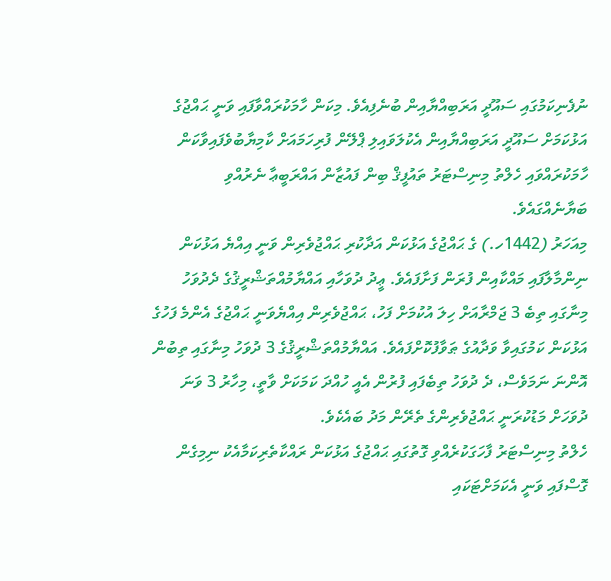ނުފެނިކަމުގައި ސައޫދީ އަރަބިއްޔާއިން ބުނެފިއެވެ. މިކަން ހާމަކުރައްވާފައި ވަނީ ޙައްޖުގެ އަޅުކަމަށް ސައޫދީ އަރަބިއްޔާއިން އެކުލަވައިލި ޕްލޭން ފުރިހަމައަށް ކާމިޔާބުވެފައިވާކަން ހާމަކުރައްވައި ހެލްތު މިނިސްޓަރު ތައުފީޤް ބިން ފައުޒާން އައްރަބީޢާ ނެރުއްވި ބަޔާނެއްގައެވެ.
މިއަހަރު (1442ހ.) ގެ ޙައްޖުގެ އަޅުކަން އަދާކުރި ޙައްޖުވެރިން ވަނީ އިއްޔެ އަޅުކަން ނިންމާލާފައި މައްކާއިން ފުރަން ފަށާފައެވެ. ޢީދު ދުވަހާއި އައްޔާމުއްތަޝްރީޤުގެ ދެދުވަހު މިނާގައި ތިބެ 3 ޖަމްރާއަށް ހިލަ އުކުމަށް ފަހު، ޙައްޖުވެރިން އިއްޔެވަނީ ޙައްޖުގެ އެންމެ ފަހުގެ އަޅުކަން ކަމުގައިވާ ވަދާއުގެ ޠަވާފުކޮށްފައެވެ. އައްޔާމުއްތަޝްރީޤުގެ 3 ދުވަހު މިނާގައި ތިބުން އޮންނަ ނަމަވެސް، ދެ ދުވަހު ތިބެފައި ފުރުން އެއީ ހުއްދަ ކަމަކަށް ވާތީ، މިހާރު 3 ވަނަ ދުވަހަށް މަޑުކުރަނީ ޙައްޖުވެރިންގެ ތެރޭން މަދު ބައެކެވެ.
ހެލްތު މިނިސްޓަރު ފާހަގަކުރެއްވި ގޮތުގައި ޙައްޖުގެ އަޅުކަން ރައްކާތެރިކަމާއެކު ނިމިގެން ގޮސްފައި ވަނީ އެކަމަށްޓަކައި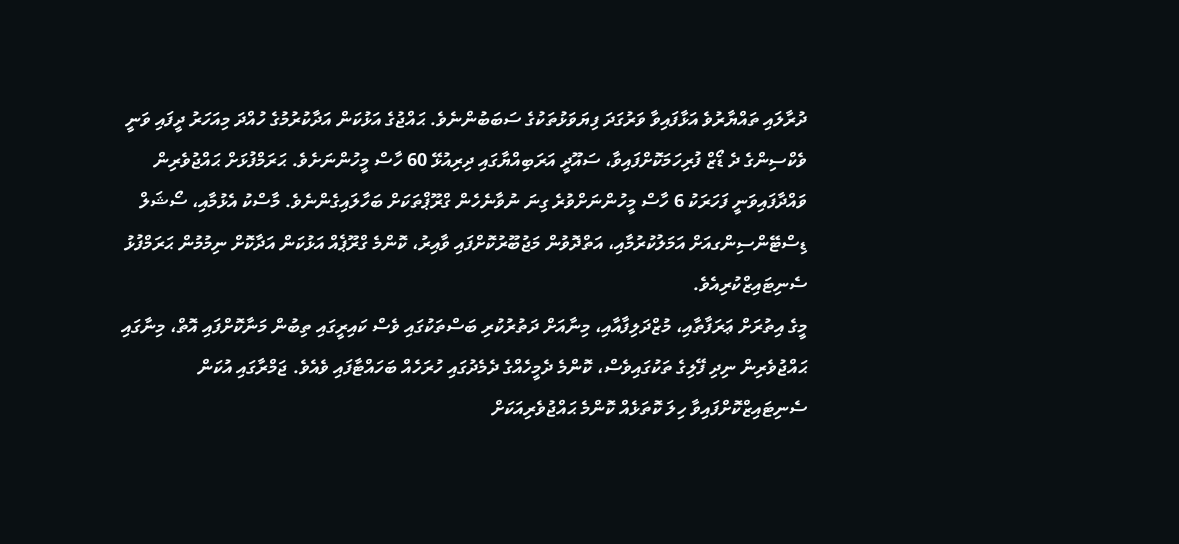ދުރާލައި ތައްޔާރުވެ އަޅާފައިވާ ވަރުގަދަ ފިޔަވަޅުތަކުގެ ސަބަބުންނެވެ. ޙައްޖުގެ އަޅުކަން އަދާކުރުމުގެ ހުއްދަ މިއަހަރު ދީފައި ވަނީ ވެކްސިންގެ ދެ ޑޯޒް ފުރިހަމަކޮށްފައިވާ، ސައޫދީ އަރަބިއްޔާގައި ދިރިއުޅޭ 60 ހާސް މީހުންނަށެވެ. ޙަރަމްފުޅަށް ޙައްޖުވެރިން ވައްދާފައިވަނީ ފަހަރަކު 6 ހާސް މީހުންނަށްވުރެ ގިނަ ނުވާނެހެން ގްރޫޕްތަކަށް ބަހާލައިގެންނެވެ. މާސްކު އެޅުމާއި، ސޯޝަލް ޑިސްޓޭންސިންގއަށް އަމަލުކުރުމާއި، އަތްދޮވުން މަޖުބޫރުކޮށްފައި ވާއިރު، ކޮންމެ ގްރޫޕެއް އަޅުކަން އަދާކޮށް ނިމުމުން ޙަރަމްފުޅު ސެނިޓައިޒްކުރިއެވެ.
މީގެ އިތުރަށް ޢަރަފާތާއި، މުޒްދަލިފާއާއި، މިނާއަށް ދަތުރުކުރި ބަސްތަކުގައި ވެސް ކައިރީގައި ތިބުން މަނާކޮށްފައި އޮތް، މިނާގައި ޙައްޖުވެރިން ނިދި ފޭލިގެ ތަކުގައިވެސް، ކޮންމެ ދެމީހެއްގެ ދެމެދުގައި ހުރަހެއް ބަހައްޓާފައި ވެއެވެ. ޖަމްރާގައި އުކަން ސެނިޓައިޒްކޮށްފައިވާ ހިލަ ކޮތަޅެއް ކޮންމެ ޙައްޖުވެރިއަކަށް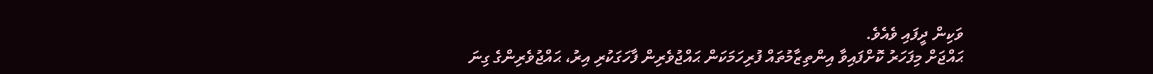ވަކިން ދީފައި ވެއެވެ.
ޙައްޖަށް މިފަހަރު ކޮށްފައިވާ އިންތިޒާމުތައް ފުރިހަމަކަން ޙައްޖުވެރިން ފާހަގަކުރި އިރު، ޙައްޖުވެރިންގެ ގިނަ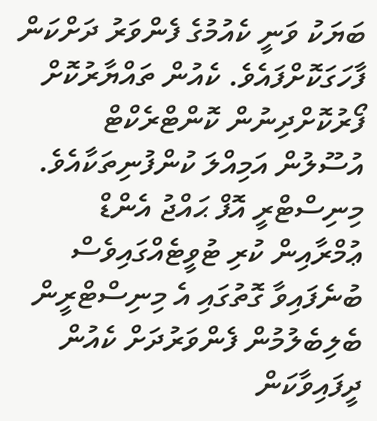ބަޔަކު ވަނީ ކެއުމުގެ ފެންވަރު ދަށްކަން ފާހަގަކޮށްފައެވެ. ކެއުން ތައްޔާރުކޮށް ފޯރުކޮށްދިނުން ކޮންޓްރެކްޓް އުސޫލުން އަމިއްލަ ކުންފުނިތަކާއެވެ. މިނިސްޓްރީ އޮފް ޙައްޖު އެންޑް ޢުމްރާއިން ކުރި ޓުވީޓެއްގައިވެސް ބުނެފައިވާ ގޮތުގައި އެ މިނިސްޓްރީން ބެލިބެލުމުން ފެންވަރުދަށް ކެއުން ދީފައިވާކަން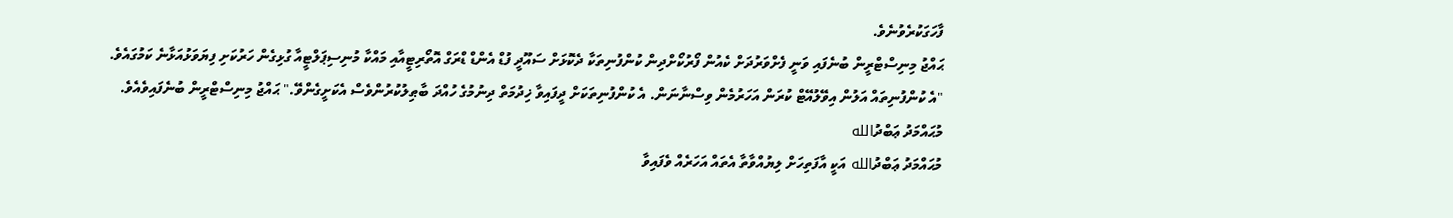ފާހަގަކުރެވުނެވެ.
ޙައްޖު މިނިސްޓްރީން ބުނެފައި ވަނީ ފެށްވަރުދަށް ކެއުން ފޯރުކޯށްދިން ކުންފުނިތަކާ ދެކޮޅަށް ސައޫދީ ފުޑް އެންޑް ޑްރަގް އޮތޯރިޓީއާއި މައްކާ މުނިސިޕަލްޓީއާ ގުޅިގެން ހަރުކަށި ފިޔަވަޅުއަޅާނެ ކަމުގައެވެ.
"އެ ކުންފުނިތައް އަލުން އިވޭލުއޭޓް ކުރަން އަހަރުމެން ވިސްނާނަން. އެ ކުންފުނިތަކަށް ދީފައިވާ ޚިދުމަތް ދިނުމުގެ ހުއްދަ ބާޠިލުކުރުންވެސް އެކަށީގެންވޭ." ޙައްޖު މިނިސްޓްރީން ބުނެފައިވެއެވެ.
މުޙައްމަދު ޢަބްދުالله
މުޙައްމަދު ޢަބްދުالله އަކީ އާފަތިހަށް ލިޔުއްވާތާ އެތައް އަހަރެއް ވެފައިވާ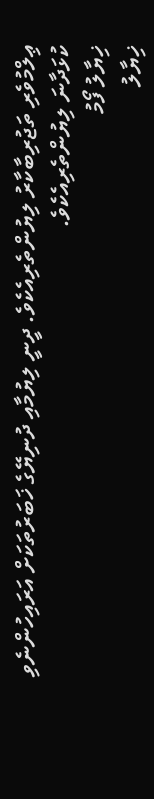ޢިލްމުވެރި ތަޖުރިބާކާރު ލިޔުންތެރިއެކެވެ. ދީނީ ލިޔުމާއި ދުނިޔޭގެ ޚަބަރުތަކަށް އަރައިހުންނެވި ކުޅަދާނަ ލިޔުންތެރިއެކެވެ.
ޚިޔާލު ފޯމު
ޚިޔާލު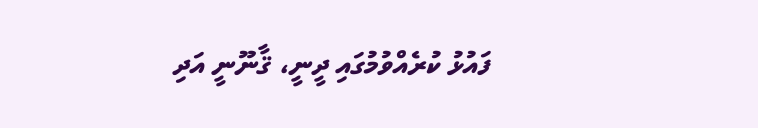ފައުޅު ކުރެއްވުމުގައި ދީނީ، ޤާނޫނީ އަދި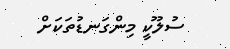ސުލޫކީ މިންގަނޑުތަކަށް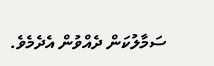ސަމާލުކަން ދެއްވުން އެދެމެވެ.